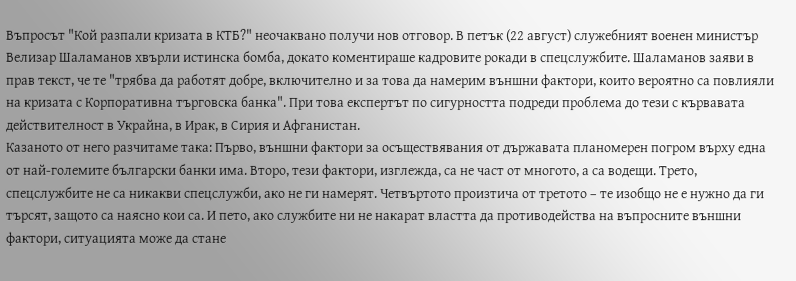Въпросът "Кой разпали кризата в КТБ?" неочаквано получи нов отговор. В петък (22 август) служебният военен министър Велизар Шаламанов хвърли истинска бомба, докато коментираше кадровите рокади в спецслужбите. Шаламанов заяви в прав текст, че те "трябва да работят добре, включително и за това да намерим външни фактори, които вероятно са повлияли на кризата с Корпоративна търговска банка". При това експертът по сигурността подреди проблема до тези с кървавата действителност в Украйна, в Ирак, в Сирия и Афганистан.
Казаното от него разчитаме така: Първо, външни фактори за осъществявания от държавата планомерен погром върху една от най-големите български банки има. Второ, тези фактори, изглежда, са не част от многото, а са водещи. Трето, спецслужбите не са никакви спецслужби, ако не ги намерят. Четвъртото произтича от третото – те изобщо не е нужно да ги търсят, защото са наясно кои са. И пето, ако службите ни не накарат властта да противодейства на въпросните външни фактори, ситуацията може да стане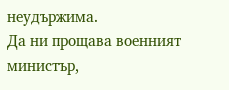неудържима.
Да ни прощава военният министър,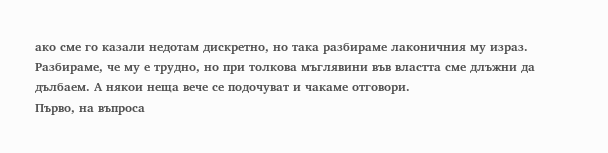ако сме го казали недотам дискретно, но така разбираме лаконичния му израз. Разбираме, че му е трудно, но при толкова мъглявини във властта сме длъжни да дълбаем. А някои неща вече се подочуват и чакаме отговори.
Първо, на въпроса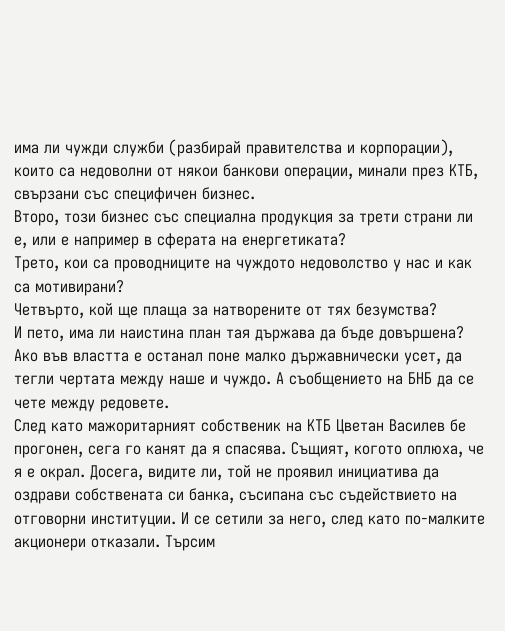има ли чужди служби (разбирай правителства и корпорации), които са недоволни от някои банкови операции, минали през КТБ, свързани със специфичен бизнес.
Второ, този бизнес със специална продукция за трети страни ли е, или е например в сферата на енергетиката?
Трето, кои са проводниците на чуждото недоволство у нас и как са мотивирани?
Четвърто, кой ще плаща за натворените от тях безумства?
И пето, има ли наистина план тая държава да бъде довършена?
Ако във властта е останал поне малко държавнически усет, да тегли чертата между наше и чуждо. А съобщението на БНБ да се чете между редовете.
След като мажоритарният собственик на КТБ Цветан Василев бе прогонен, сега го канят да я спасява. Същият, когото оплюха, че я е окрал. Досега, видите ли, той не проявил инициатива да оздрави собствената си банка, съсипана със съдействието на отговорни институции. И се сетили за него, след като по-малките акционери отказали. Търсим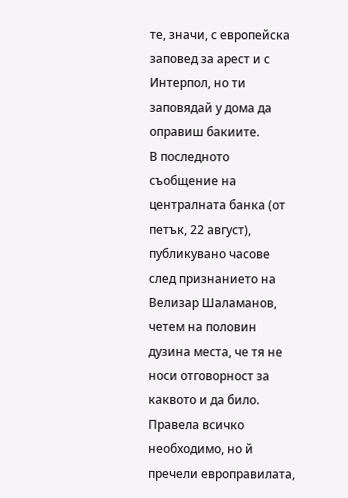те, значи, с европейска заповед за арест и с Интерпол, но ти заповядай у дома да оправиш бакиите.
В последното съобщение на централната банка (от петък, 22 август), публикувано часове след признанието на Велизар Шаламанов, четем на половин дузина места, че тя не носи отговорност за каквото и да било. Правела всичко необходимо, но й пречели европравилата,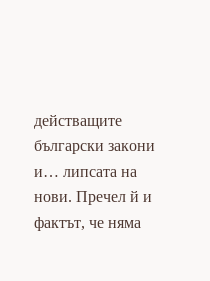действащите български закони и… липсата на нови. Пречел й и фактът, че няма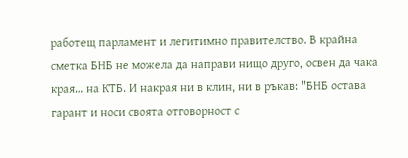работещ парламент и легитимно правителство. В крайна сметка БНБ не можела да направи нищо друго, освен да чака края… на КТБ. И накрая ни в клин, ни в ръкав: "БНБ остава гарант и носи своята отговорност с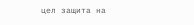цел защита на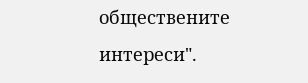обществените интереси".